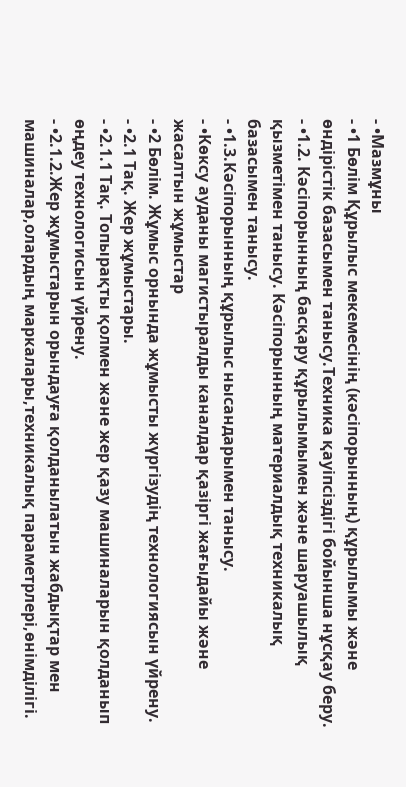- •Мазмұны
- •1 Бөлім Құрылыс мекемесінің (кәсіпорынның) құрылымы және өндірістік базасымен танысу.Техника қауіпсіздігі бойынша нұсқау беру.
- •1.2. Кәсіпорынның басқару құрылымымен және шаруашылық қызметімен танысу. Кәсіпорынның материалдық техникалық базасымен танысу.
- •1.3.Кәсіпорынның құрылыс нысандарымен танысу.
- •Көксу ауданы магистыралды каналдар қазіргі жағыдайы және жасалтын жұмыстар
- •2 Бөлім. Жұмыс орнында жұмысты жүргізудің технологиясын үйрену.
- •2.1 Тақ. Жер жұмыстары.
- •2.1.1 Тақ. Топырақты қолмен және жер қазу машиналарын қолданып өңдеу технологисын үйрену.
- •2.1.2.Жер жұмыстарын орындауға қолданылатын жабдықтар мен машиналар,олардың маркалары,техникалық параметрлері,өнімділігі.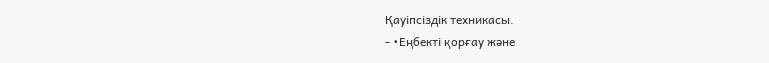Қауіпсіздік техникасы.
- •Еңбекті қорғау және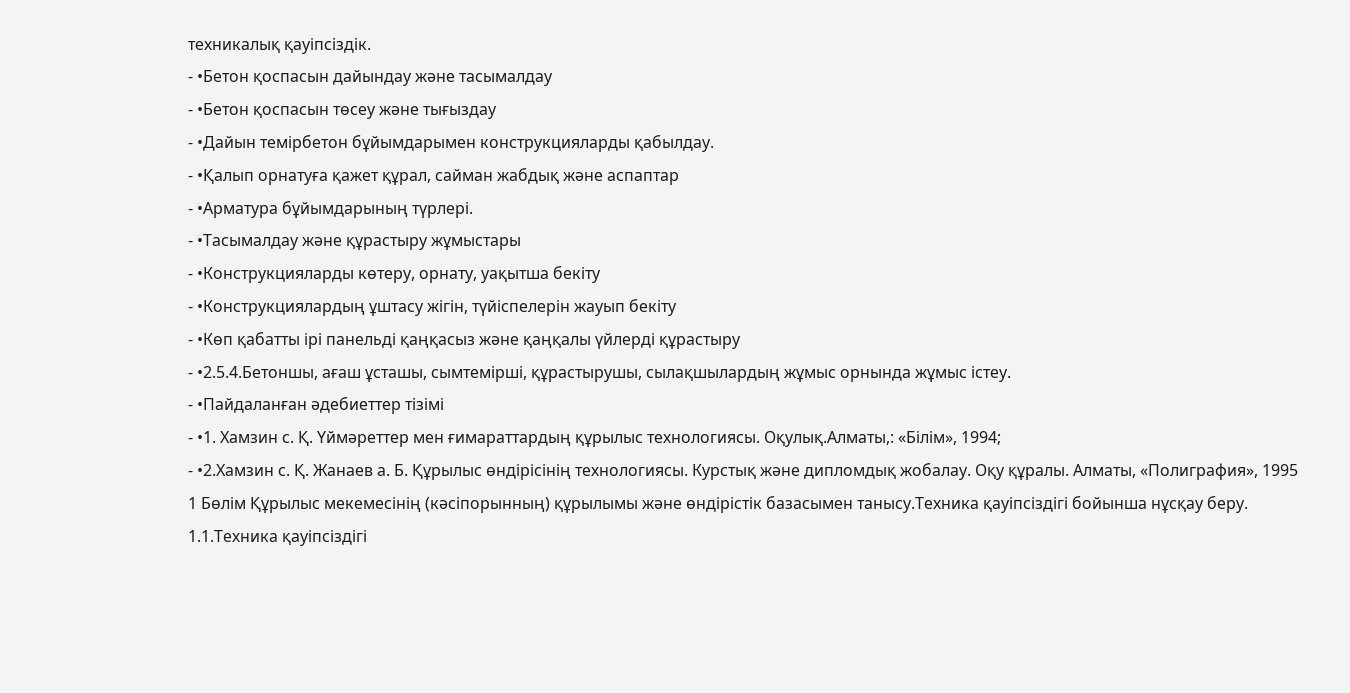техникалық қауіпсіздік.
- •Бетон қоспасын дайындау және тасымалдау
- •Бетон қоспасын төсеу және тығыздау
- •Дайын темірбетон бұйымдарымен конструкцияларды қабылдау.
- •Қалып орнатуға қажет құрал, сайман жабдық және аспаптар
- •Арматура бұйымдарының түрлері.
- •Тасымалдау және құрастыру жұмыстары
- •Конструкцияларды көтеру, орнату, уақытша бекіту
- •Конструкциялардың ұштасу жігін, түйіспелерін жауып бекіту
- •Көп қабатты ірі панельді қаңқасыз және қаңқалы үйлерді құрастыру
- •2.5.4.Бетоншы, ағаш ұсташы, сымтемірші, құрастырушы, сылақшылардың жұмыс орнында жұмыс істеу.
- •Пайдаланған әдебиеттер тізімі
- •1. Хамзин с. Қ. Үймәреттер мен ғимараттардың құрылыс технологиясы. Оқулық.Алматы,: «Білім», 1994;
- •2.Хамзин с. Қ. Жанаев а. Б. Құрылыс өндірісінің технологиясы. Курстық және дипломдық жобалау. Оқу құралы. Алматы, «Полиграфия», 1995
1 Бөлім Құрылыс мекемесінің (кәсіпорынның) құрылымы және өндірістік базасымен танысу.Техника қауіпсіздігі бойынша нұсқау беру.
1.1.Техника қауіпсіздігі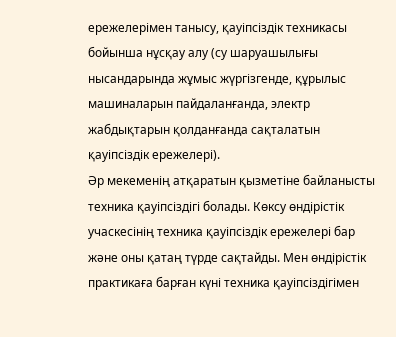ережелерімен танысу, қауіпсіздік техникасы бойынша нұсқау алу (су шаруашылығы нысандарында жұмыс жүргізгенде, құрылыс машиналарын пайдаланғанда, электр жабдықтарын қолданғанда сақталатын қауіпсіздік ережелері).
Әр мекеменің атқаратын қызметіне байланысты техника қауіпсіздігі болады. Көксу өндірістік учаскесінің техника қауіпсіздік ережелері бар және оны қатаң түрде сақтайды. Мен өндірістік практикаға барған күні техника қауіпсіздігімен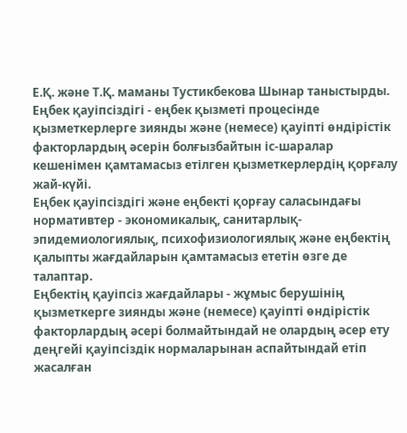Е.Қ. және Т.Қ. маманы Тустикбекова Шынар таныстырды.
Еңбек қауіпсіздігі - еңбек қызметі процесінде қызметкерлерге зиянды және (немесе) қауіпті өндірістік факторлардың әсерін болғызбайтын іс-шаралар кешенімен қамтамасыз етілген қызметкерлердің қорғалу жай-күйі.
Еңбек қауіпсіздігі және еңбекті қорғау саласындағы нормативтер - экономикалық, санитарлық-эпидемиологиялық, психофизиологиялық және еңбектің қалыпты жағдайларын қамтамасыз ететін өзге де талаптар.
Еңбектің қауіпсіз жағдайлары - жұмыс берушінің қызметкерге зиянды және (немесе) қауіпті өндірістік факторлардың әсері болмайтындай не олардың әсер ету деңгейі қауіпсіздік нормаларынан аспайтындай етіп жасалған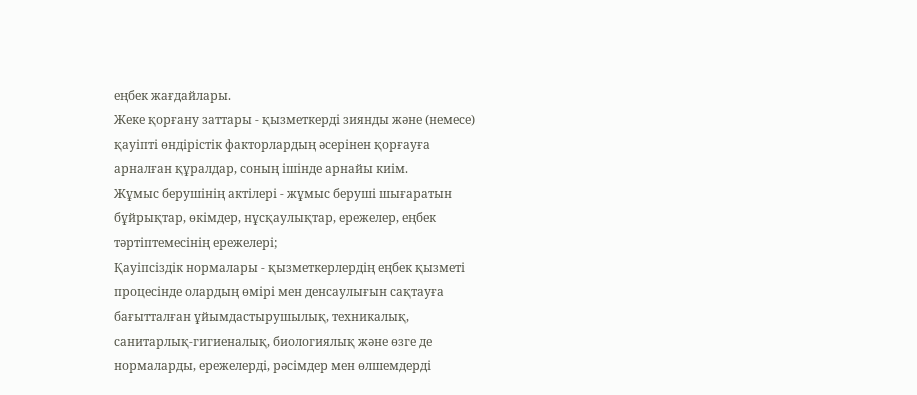еңбек жағдайлары.
Жеке қорғану заттары - қызметкерді зиянды және (немесе) қауіпті өндірістік факторлардың әсерінен қорғауға арналған құралдар, соның ішінде арнайы киім.
Жұмыс берушінің актілері - жұмыс беруші шығаратын бұйрықтар, өкімдер, нұсқаулықтар, ережелер, еңбек тәртіптемесінің ережелері;
Қауіпсіздік нормалары - қызметкерлердің еңбек қызметі процесінде олардың өмірі мен денсаулығын сақтауға бағытталған ұйымдастырушылық, техникалық, санитарлық-гигиеналық, биологиялық және өзге де нормаларды, ережелерді, рәсімдер мен өлшемдерді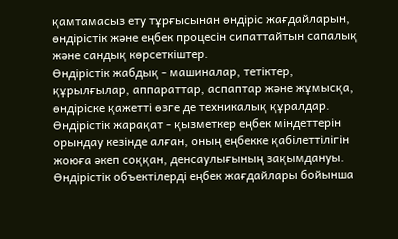қамтамасыз ету тұрғысынан өндіріс жағдайларын, өндірістік және еңбек процесін сипаттайтын сапалық және сандық көрсеткіштер.
Өндірістік жабдық - машиналар, тетіктер, құрылғылар, аппараттар, аспаптар және жұмысқа, өндіріске қажетті өзге де техникалық құралдар.
Өндірістік жарақат - қызметкер еңбек міндеттерін орындау кезінде алған, оның еңбекке қабілеттілігін жоюға әкеп соққан, денсаулығының зақымдануы.
Өндірістік объектілерді еңбек жағдайлары бойынша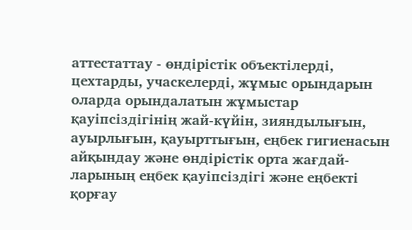аттестаттау - өндірістік объектілерді, цехтарды, учаскелерді, жұмыс орындарын оларда орындалатын жұмыстар қауіпсіздігінің жай-күйін, зияндылығын, ауырлығын, қауырттығын, еңбек гигиенасын айқындау және өндірістік орта жағдай-ларының еңбек қауіпсіздігі және еңбекті қорғау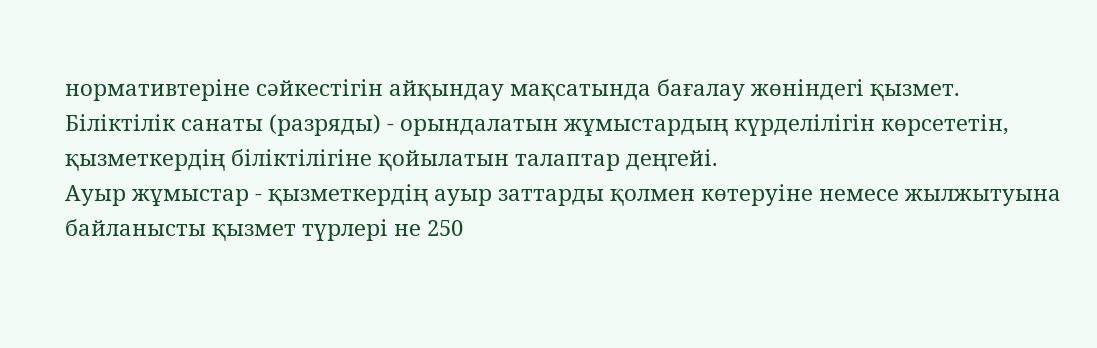нормативтеріне сәйкестігін айқындау мақсатында бағалау жөніндегі қызмет.
Біліктілік санаты (разряды) - орындалатын жұмыстардың күрделілігін көрсететін, қызметкердің біліктілігіне қойылатын талаптар деңгейі.
Ауыр жұмыстар - қызметкердің ауыр заттарды қолмен көтеруіне немесе жылжытуына байланысты қызмет түрлері не 250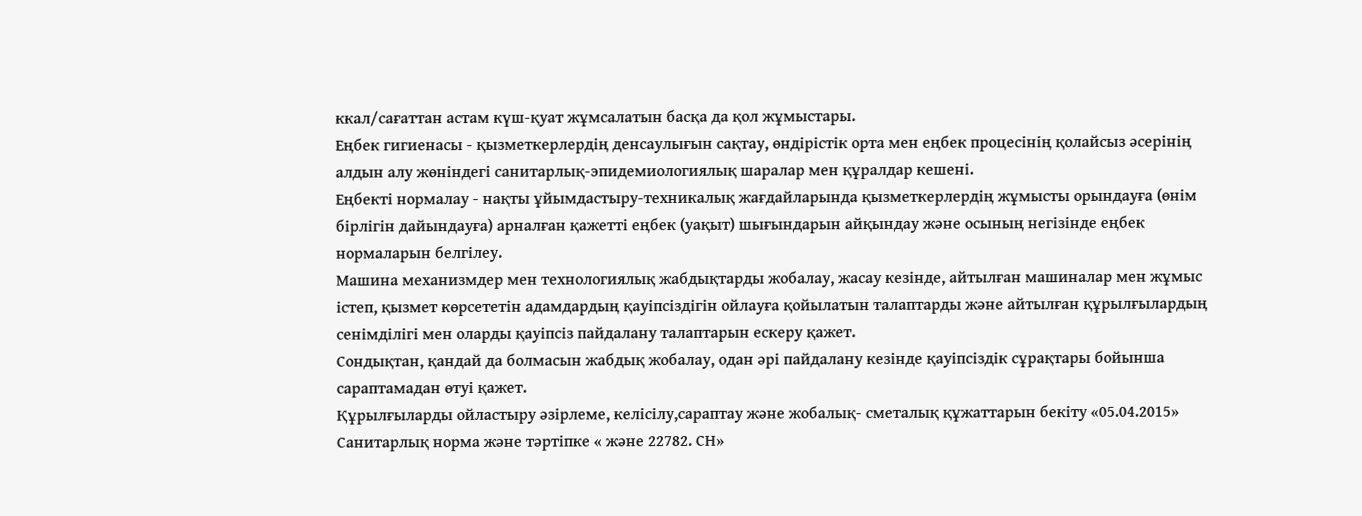ккал/сағаттан астам күш-қуат жұмсалатын басқа да қол жұмыстары.
Еңбек гигиенасы - қызметкерлердің денсаулығын сақтау, өндірістік орта мен еңбек процесінің қолайсыз әсерінің алдын алу жөніндегі санитарлық-эпидемиологиялық шаралар мен құралдар кешені.
Еңбекті нормалау - нақты ұйымдастыру-техникалық жағдайларында қызметкерлердің жұмысты орындауға (өнім бірлігін дайындауға) арналған қажетті еңбек (уақыт) шығындарын айқындау және осының негізінде еңбек нормаларын белгілеу.
Машина механизмдер мен технологиялық жабдықтарды жобалау, жасау кезінде, айтылған машиналар мен жұмыс істеп, қызмет көрсететін адамдардың қауіпсіздігін ойлауға қойылатын талаптарды және айтылған құрылғылардың сенімділігі мен оларды қауіпсіз пайдалану талаптарын ескеру қажет.
Сондықтан, қандай да болмасын жабдық жобалау, одан әрі пайдалану кезінде қауіпсіздік сұрақтары бойынша сараптамадан өтуі қажет.
Құрылғыларды ойластыру әзірлеме, келісілу,сараптау және жобалық- сметалық құжаттарын бекіту «05.04.2015» Санитарлық норма және тәртіпке « және 22782. СН»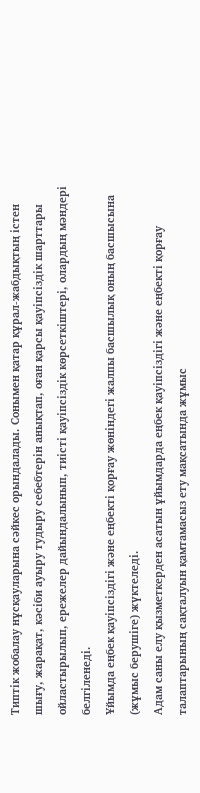Типтік жобалау нұсқауларына сәйкес орындалады. Сонымен қатар құрал-жабдықтың істен шығу, жарақат, кәсіби ауыру тудыру себебтерін анықтап, оған қарсы қауіпсіздік шарттары ойластырылып, ережелер дайындалынып, тиісті қауіпсіздік көрсеткіштері, олардың мәндері белгіленеді.
Ұйымда еңбек қауіпсіздігі және еңбекті қорғау жөніндегі жалпы басшылық оның басшысына (жұмыс берушіге) жүктеледі.
Адам саны елу қызметкерден асатын ұйымдарда еңбек қауіпсіздігі және еңбекті қорғау талаптарының сақталуын қамтамасыз ету мақсатында жұмыс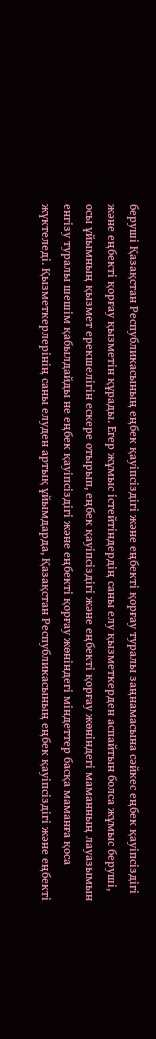беруші Қазақстан Республикасының еңбек қауіпсіздігі және еңбекті қорғау туралы заңнамасына сәйкес еңбек қауіпсіздігі және еңбекті қорғау қызметін құрады. Егер жұмыс істейтіндердің саны елу қызметкерден аспайтын болса жұмыс беруші, осы ұйымның қызмет ерекшелігін ескере отырып, еңбек қауіпсіздігі және еңбекті қорғау жөніндегі маманның лауазымын енгізу туралы шешім қабылдайды не еңбек қауіпсіздігі және еңбекті қорғау жөніндегі міндеттер басқа маманға қоса жүктеледі. Қызметкерлерінің саны елуден артық ұйымдарда, Қазақстан Республикасының еңбек қауіпсіздігі және еңбекті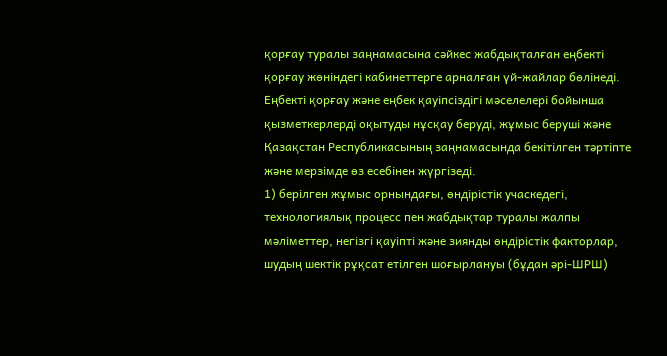қорғау туралы заңнамасына сәйкес жабдықталған еңбекті қорғау жөніндегі кабинеттерге арналған үй-жайлар бөлінеді.
Еңбекті қорғау және еңбек қауіпсіздігі мәселелері бойынша қызметкерлерді оқытуды нұсқау беруді, жұмыс беруші және Қазақстан Республикасының заңнамасында бекітілген тәртіпте және мерзімде өз есебінен жүргізеді.
1) берілген жұмыс орнындағы, өндірістік учаскедегі, технологиялық процесс пен жабдықтар туралы жалпы мәліметтер, негізгі қауіпті және зиянды өндірістік факторлар, шудың шектік рұқсат етілген шоғырлануы (бұдан әрі-ШРШ)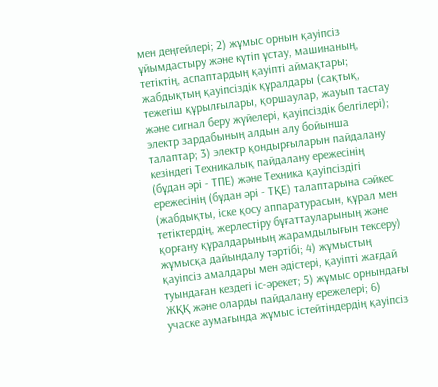мен деңгейлері; 2) жұмыс орнын қауіпсіз ұйымдастыру және күтіп ұстау, машинаның, тетіктің, аспаптардың қауіпті аймақтары; жабдықтың қауіпсіздік құралдары (сақтық, тежегіш құрылғылары, қоршаулар, жауып тастау және сигнал беру жүйелері, қауіпсіздік белгілері); электр зардабының алдын алу бойынша талаптар; 3) электр қондырғыларын пайдалану кезіндегі Техникалық пайдалану ережесінің (бұдан әрі - ТПЕ) және Техника қауіпсіздігі ережесінің (бұдан әрі - ТҚЕ) талаптарына сәйкес (жабдықты, іске қосу аппаратурасын, құрал мен тетіктердің, жерлестіру бұғаттауларының және қорғану құралдарының жарамдылығын тексеру) жұмысқа дайындалу тәртібі; 4) жұмыстың қауіпсіз амалдары мен әдістері, қауіпті жағдай туындаған кездегі іс-әрекет; 5) жұмыс орнындағы ЖҚҚ және оларды пайдалану ережелері; 6) учаске аумағында жұмыс істейтіндердің қауіпсіз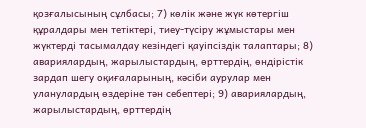қозғалысының сұлбасы; 7) көлік және жүк көтергіш құралдары мен тетіктері, тиеу-түсіру жұмыстары мен жүктерді тасымалдау кезіндегі қауіпсіздік талаптары; 8) авариялардың, жарылыстардың, өрттердің, өндірістік зардап шегу оқиғаларының, кәсіби аурулар мен уланулардың өздеріне тән себептері; 9) авариялардың, жарылыстардың, өрттердің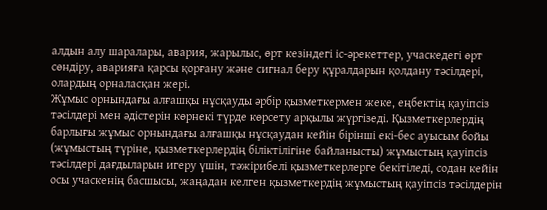алдын алу шаралары, авария, жарылыс, өрт кезіндегі іс-әрекеттер, учаскедегі өрт сөндіру, аварияға қарсы қорғану және сигнал беру құралдарын қолдану тәсілдері, олардың орналасқан жері.
Жұмыс орнындағы алғашқы нұсқауды әрбір қызметкермен жеке, еңбектің қауіпсіз тәсілдері мен әдістерін көрнекі түрде көрсету арқылы жүргізеді. Қызметкерлердің барлығы жұмыс орнындағы алғашқы нұсқаудан кейін бірінші екі-бес ауысым бойы (жұмыстың түріне, қызметкерлердің біліктілігіне байланысты) жұмыстың қауіпсіз тәсілдері дағдыларын игеру үшін, тәжірибелі қызметкерлерге бекітіледі, содан кейін осы учаскенің басшысы, жаңадан келген қызметкердің жұмыстың қауіпсіз тәсілдерін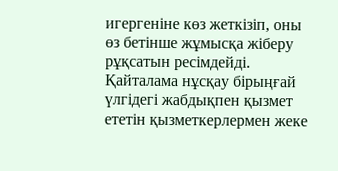игергеніне көз жеткізіп, оны өз бетінше жұмысқа жіберу рұқсатын ресімдейді.
Қайталама нұсқау бірыңғай үлгідегі жабдықпен қызмет ететін қызметкерлермен жеке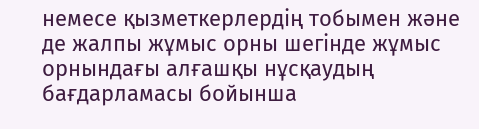немесе қызметкерлердің тобымен және де жалпы жұмыс орны шегінде жұмыс орнындағы алғашқы нұсқаудың бағдарламасы бойынша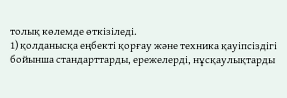толық көлемде өткізіледі.
1) қолданысқа еңбекті қорғау және техника қауіпсіздігі бойынша стандарттарды, ережелерді, нұсқаулықтарды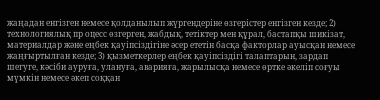жаңадан енгізген немесе қолданылып жүргендеріне өзгерістер енгізген кезде; 2) технологиялық пр оцесс өзгерген, жабдық, тетіктер мен құрал, бастапқы шикізат, материалдар және еңбек қауіпсіздігіне әсер ететін басқа факторлар ауысқан немесе жаңғыртылған кезде; 3) қызметкерлер еңбек қауіпсіздігі талаптарын, зардап шегуге, кәсіби ауруға, улануға, аварияға, жарылысқа немесе өртке әкеліп соғуы мүмкін немесе әкеп соққан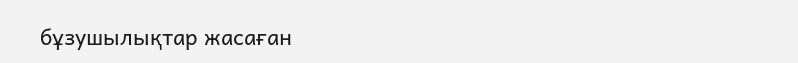бұзушылықтар жасаған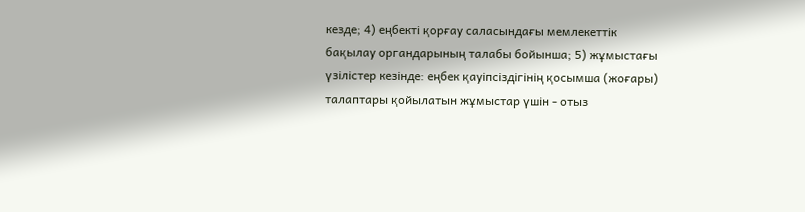кезде; 4) еңбекті қорғау саласындағы мемлекеттік бақылау органдарының талабы бойынша; 5) жұмыстағы үзілістер кезінде: еңбек қауіпсіздігінің қосымша (жоғары) талаптары қойылатын жұмыстар үшін - отыз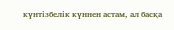күнтізбелік күннен астам, ал басқа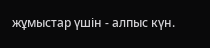жұмыстар үшін - алпыс күн.